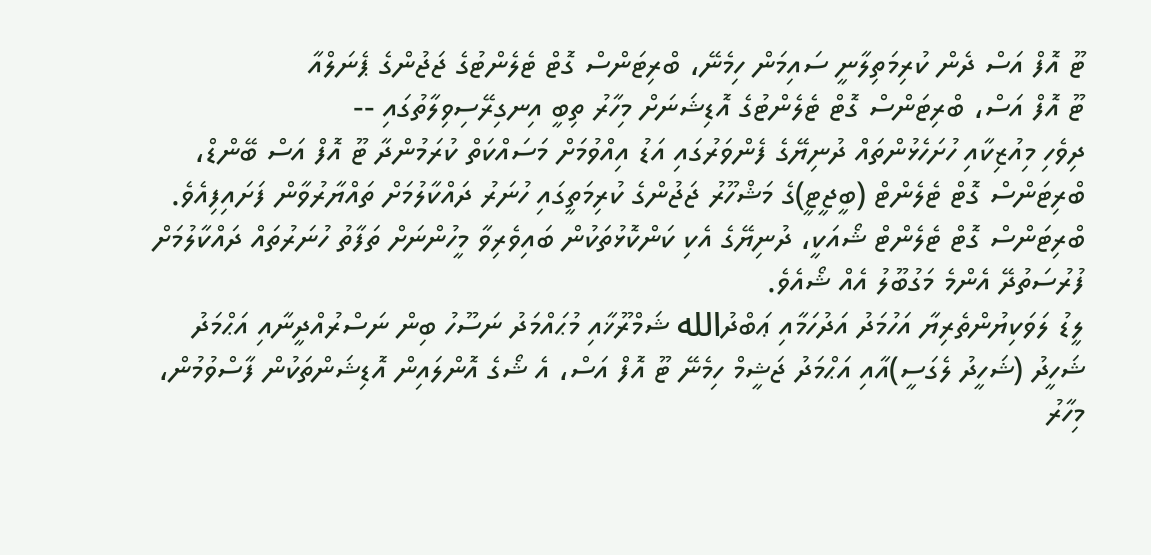ޓޫ އޮފް އަސް ދެން ކުރިމަތިލާނީ ސައިމަން ހިމެނޭ، ބްރިޓަންސް ގޮޓް ޓެލެންޓުގެ ޖަޖުންގެ ޕެނަލްއާ
ޓޫ އޮފް އަސް، ބްރިޓަންސް ގޮޓް ޓެލެންޓުގެ އޮޑިޝަނަށް މިހާރު ތިބީ އިނގިރޭސިވިލާތުގައި --
ދިވެހި މިއުޒިކާއި ހުށަހެޅުންތައް ދުނިޔޭގެ ފެންވަރުގައި އަޑު އިއްވުމަށް މަސައްކަތް ކުރަމުންދާ ޓޫ އޮފް އަސް ބޭންޑް، ބްރިޓަންސް ގޮޓް ޓެލެންޓް (ބީޖީޓީ)ގެ މަޝްހޫރު ޖަޖުންގެ ކުރިމަތީގައި ހުނަރު ދައްކާލުމަށް ތައްޔާރުވާން ފަށައިފިއެވެ.
ބްރިޓަންސް ގޮޓް ޓެލެންޓް ޝޯއަކީ، ދުނިޔޭގެ އެކި ކަންކޮޅުތަކުން ބައިވެރިވާ މީހުންނަށް ތަފާތު ހުނަރުތައް ދައްކާލުމަށް ފުރުސަތުދޭ އެންމެ މަގުބޫލު އެއް ޝޯއެވެ.
ލީޑު ލަވަކިޔުންތެރިޔާ އަހުމަދު އަދުހަމާއި ޢަބްދުالله ޝަމްރޫޚާއި މުޙައްމަދު ނަސޫހު ބިން ނަސްރުއްދީނާއި އަޙްމަދު ޝަހީދު (ޝަހީދު ލެގަސީ)އާއި އަޙްމަދު ޖަޝީމް ހިމެނޭ ޓޫ އޮފް އަސް، އެ ޝޯގެ އޮންލައިން އޮޑިޝަންތަކުން ފާސްވުމުން، މިހާރު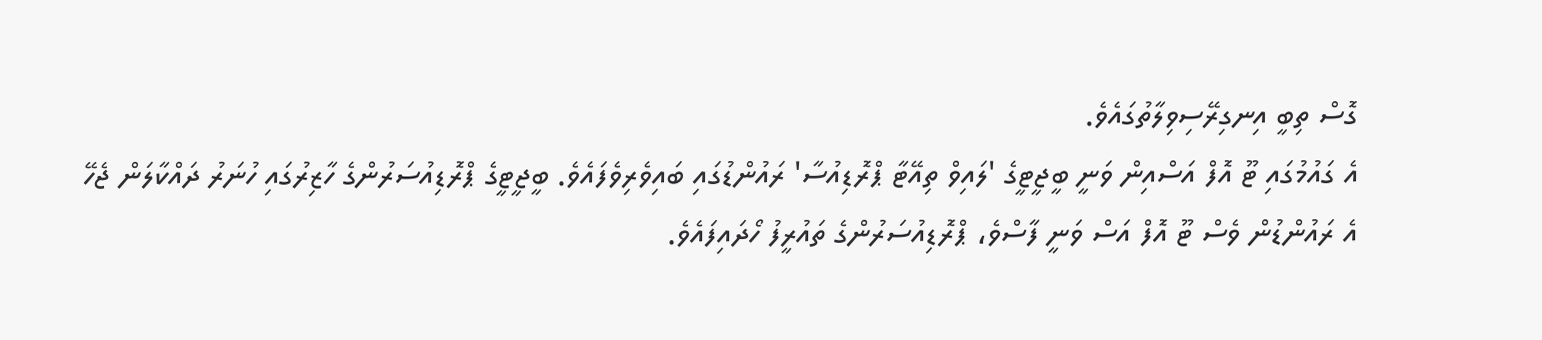ގޮސް ތިބީ އިނގިރޭސިވިލާތުގައެވެ.
އެ ގައުމުގައި ޓޫ އޮފް އަސްއިން ވަނީ ބީޖީޓީގެ 'ލައިވް ތިއޭޓާ ޕްރޮޑިއުސާ' ރައުންޑުގައި ބައިވެރިވެފައެވެ. ބީޖީޓީގެ ޕްރޮޑިއުސަރުންގެ ހާޒިރުގައި ހުނަރު ދައްކާލަން ޖެހޭ އެ ރައުންޑުން ވެސް ޓޫ އޮފް އަސް ވަނީ ފާސްވެ، ޕްރޮޑިއުސަރުންގެ ތައުރީފު ހޯދައިފައެވެ.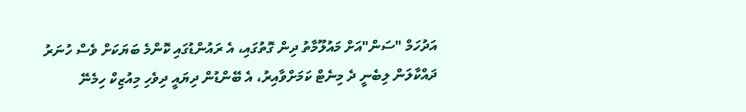އަދުހަމް "ސަން"އަށް މައުލޫމާތު ދިން ގޮތުގައި، އެ ރައުންޑުގައި ކޮންމެ ބަޔަކަށް ވެސް ހުނަރު ދައްކާލަން ލިބެނީ ދެ މިނެޓް ކަމަށްވާއިރު، އެ ބޭންޑުން ދިޔައީ ދިވެހި މިއުޒިކް ހިމެނޭ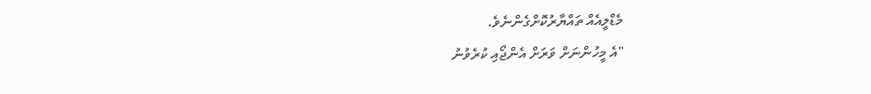މެޑްލީއެއް ތައްޔާރުކޮށްގެންނެވެ.
"އެ މީހުންނަށް ވަރަށް އެންޖޯއި ކުރެވުނު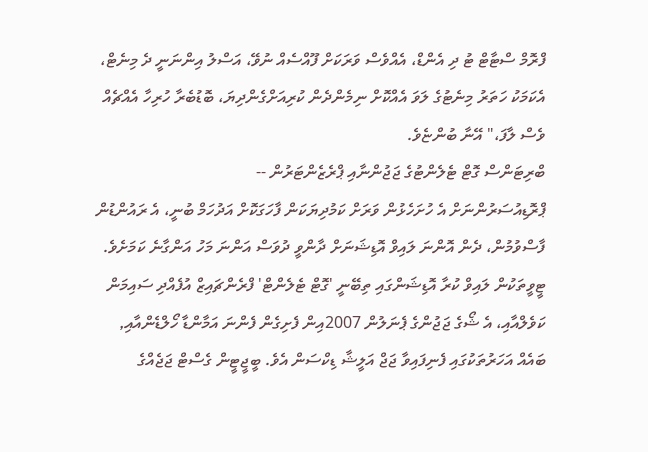ފްރޮމް ސްޓާޓް ޓު ދި އެންޑް، އެއްވެސް ވަރަކަށް ފޫއްސެއް ނުވޭ، އަސްލު އިންނަނީ ދެ މިނެޓް، އެކަމަކު ހަތަރު މިނެޓުގެ ލަވަ އެއްކޮށް ނިމެންދެން ކުރިއަށްގެންދިޔަ، ބޮޑުބެރާ ހުރިހާ އެއްޗެއް ވެސް ލާފަ،" އޭނާ ބުންޏެވެ.
ބްރިޓަންސް ގޮޓް ޓެލެންޓުގެ ޖަޖުންނާއި ޕްރެޒެންޓަރުން --
ޕްރޮޑިއުސަރުންނަށް އެ ހުށަހެޅުން ވަރަށް ކަމުދިޔަކަން ފާހަގަކޮށް އަދުހަމް ބުނީ، އެ ރައުންޑުން ފާސްވުމުން، ދެން އޮންނަ ލައިވް އޮޑިޝަނަށް ދާންވީ ދުވަސް އަންނަ މަހު އަންގާނެ ކަމަށެވެ.
ޓީވީތަކުން ލައިވް ކުރާ އޮޑިޝަންގައި ތިބޭނީ 'ގޮޓް ޓެލެންޓް' ފްރެންޗައިޒް އުފެއްދި ސައިމަން ކަވެލްއާއި، އެ ޝޯގެ ޖަޖުންގެ ޕެނަލުން 2007އިން ފެށިގެން ފެންނަ އަމާންޑާ ހޯލްޑެންއާއި, ބައެއް އަހަރުތަކުގައި ފެނިފައިވާ ޖަޖް އަލީޝާ ޑިކްސަން އެވެ. ބީޖީޓީން ގެސްޓް ޖަޖެއްގެ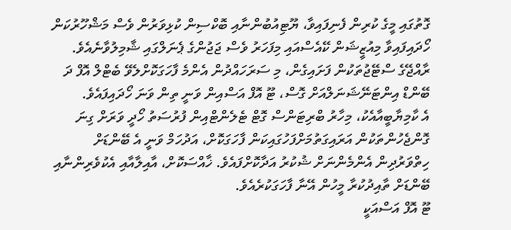ގޮތުގައި މީގެ ކުރިން ފެނިފައިވާ، ޔޫޓިއުބުންނާއި ބޮކްސިން ކުޅިވަރުން ވެސް މަޝްހޫރުކަން ހޯދައިފައިވާ މިއުޒީޝަން ކޭއެސްއައި މިފަހަރު ވެސް ޖަޖުންގެ ޕެނަލްގައި ޝާމިލުވާނެއެވެ.
ރާއްޖޭގެ ސްޓޭޖުތަކުން ފަށައިގެން، މި ސަރަހައްދުން އެންމެ ފާހަގަކޮށްލެވޭ ބެޓްލް އޮފް ދަ ބޭންޑް އިންޓަނޭޝަނަލްއަށް ގޮސް، ޓޫ އޮފް އަސްއިން ވަނީ ތިން ވަނަ ހޯދައިފައެވެ.
އެ ކާމިޔާބީއާއެކު، މިހާރު ބްރިޓަންސް ގޮޓް ޓެލެންޓްއިން ފުރުސަތު ހޯދީ ވަރަށް ގިނަ ގޮންޖެހުންތަކުން އަރައިގަތުމަށްފަހުގައިކަން ފާހަގަކޮށް، އަދުހަމް ވަނީ އެ ބޭންޑަށް ހިތްވަރުދިން އެންމެންނަށް ޝުކުރު އަދާކޮށްފައެވެ. ޚާއްސަކޮށް، އާއިލާއާއި އެކުވެރިންނާއި ބޭންޑަށް ތާއިދުކުރާ މީހުން އޭނާ ފާހަގަކުރެއެވެ.
ޓޫ އޮފް އަސްއަކީ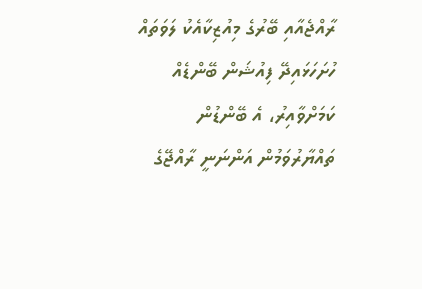ރާއްޖެއާއި ބޭރުގެ މިއުޒިކާއެކު ލަވަތައް ހުށަހަޅައިދޭ ފިއުޝަން ބޭންޑެއް ކަމަށްވާއިރު، އެ ބޭންޑުން ތައްޔާރުވަމުން އަންނަނީ ރާއްޖޭގެ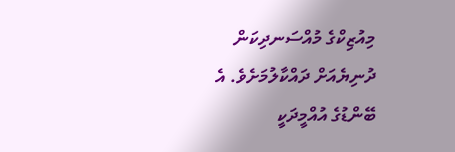މިއުޒިކްގެ މުއްސަނދިކަން ދުނިޔެއަށް ދައްކާލުމަށެވެ. އެ ބޭންޑުގެ އުއްމީދަކީ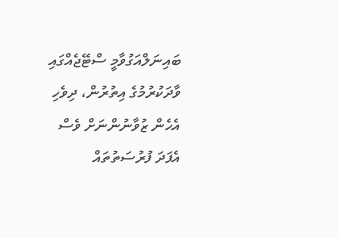ބައިނަލްއަގުވާމީ ސްޓޭޖެއްގައި ވާދަކުރުމުގެ އިތުރުން، ދިވެހި އެހެން ޒުވާނުންނަށް ވެސް އެފަދަ ފުރުސަތުތައް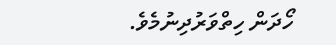ހޯދަން ހިތްވަރުދިނުމެވެ.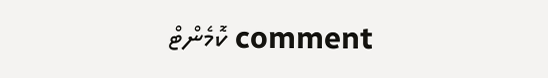comment ކޮމެންޓް